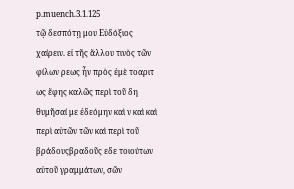p.muench.3.1.125
τῷ δεσπότῃ μου Εὐδόξιος χαίρειν. εἰ τῆς ἄλλου τινὸς τῶν φίλων ρεως ἦν πρὸς ἐμὲ τοαριτ ως ἔφης καλῶς περὶ τοῦ δη θυμῆσαί με ἐδεόμην καὶ ν καὶ καὶ περὶ αὐτῶν τῶν καὶ περὶ τοῦ βράδουςβραδοῦς εδε τοιούτων αὐτοῦ γραμμάτων, σῶν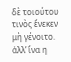δὲ τοιούτου τινὸς ἕνεκεν μὴ γένοιτο. ἀλλʼ ἵνα η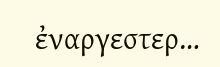ἐναργεστερ…